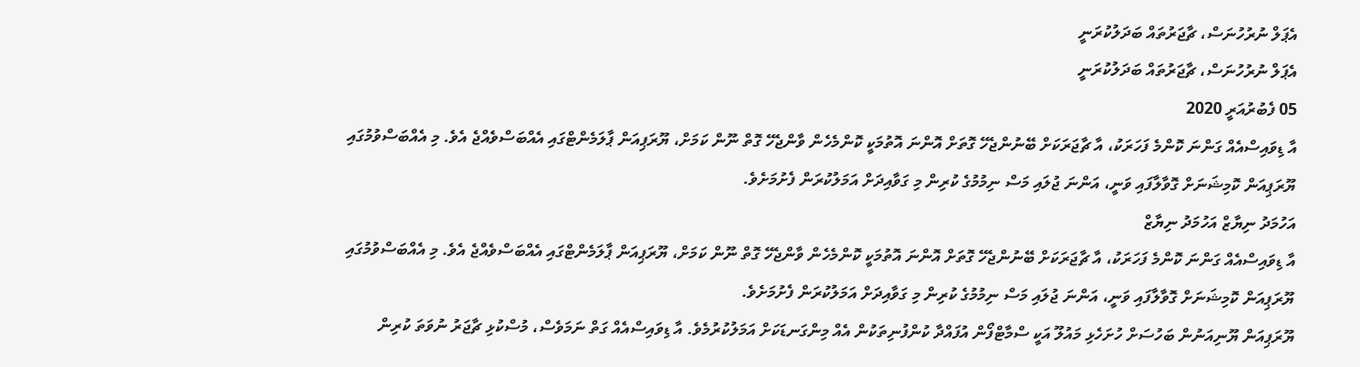އެޕަލް ނުރުހުނަސް، ޗާޖަރުތައް ބަދަލުކުރަނީ
އެޕަލް ނުރުހުނަސް، ޗާޖަރުތައް ބަދަލުކުރަނީ
05 ފެބުރުއަރީ 2020
އާ ޑިވައިސްއެއް ގަންނަ ކޮންމެ ފަހަރަކު، އާ ޗާޖަރަކަށް ބޭނުންޖެހޭ ގޮތަށް އޮންނަ އޮތުމަކީ ކޮންމެހެން ވާންޖެހޭ ގޮތް ނޫން ކަމަށް، ޔޫރަޕިއަން ޕާލަމެންޓްގައި އެއްބަސްވެއްޖެ އެވެ. މި އެއްބަސްވުމުގައި ޔޫރަޕިއަން ކޮމިޝަނަށް ގޮވާލާފައި ވަނީ، އަންނަ ޖުލައި މަސް ނިމުމުގެ ކުރިން މި ގަވާއިދަށް އަމަލުކުރަން ފެށުމަށެވެ.
އަހުމަދު ނިޔާޒް އަހުމަދު ނިޔާޒް
އާ ޑިވައިސްއެއް ގަންނަ ކޮންމެ ފަހަރަކު، އާ ޗާޖަރަކަށް ބޭނުންޖެހޭ ގޮތަށް އޮންނަ އޮތުމަކީ ކޮންމެހެން ވާންޖެހޭ ގޮތް ނޫން ކަމަށް، ޔޫރަޕިއަން ޕާލަމެންޓްގައި އެއްބަސްވެއްޖެ އެވެ. މި އެއްބަސްވުމުގައި ޔޫރަޕިއަން ކޮމިޝަނަށް ގޮވާލާފައި ވަނީ، އަންނަ ޖުލައި މަސް ނިމުމުގެ ކުރިން މި ގަވާއިދަށް އަމަލުކުރަން ފެށުމަށެވެ.
ޔޫރަޕިއަން ޔޫނިއަނުން ބަހުސަށް ހުށަހެޅި މައުލޫ އަކީ ސްމާޓްފޯން އުފައްދާ ކުންފުނިތަކުން އެއް މިންގަނޑަކަށް އަމަލުކުރުމެވެ. އާ ޑިވައިސްއެއް ގަތް ނަމަވެސް، މުސްކުޅި ޗާޖަރު ނުވަތަ ކުރިން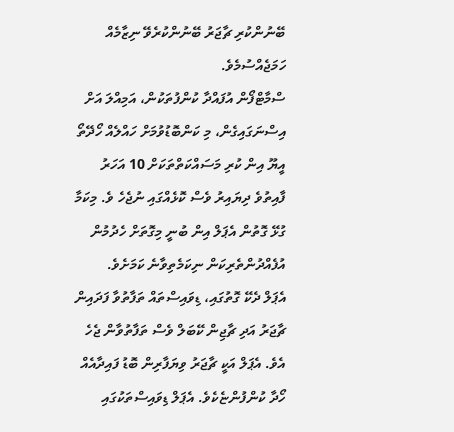ބޭނުންކުރި ޗާޖަރު ބޭނުންކުރެވޭ ނިޒާމެއް ހަމަޖެއްސުމެވެ.
ސްމާޓްފޯން އުފައްދާ ކުންފުތަކުން، އަމިއްލަ އަށް އިސްނަގައިގެން، މި ކަންބޮޑުވުމަށް ހައްލެއް ހޯދޭތޯ އީޔޫ އިން ކުރި މަސައްކަތްތަކަށް 10 އަހަރު ފާއިތުވެ ދިޔައިރު ވެސް ކޮޅެއްގައި ނުޖެހެ ވެ. މިކަމާ ގުޅޭ ގޮތުން އެޕަލް އިން ބުނީ މިގޮތަށް ހެދުމުން އުފެއްދުންތެރިކަން ނިކަމެތިވާނެ ކަމަށެވެ.
އެޕަލް ދެކޭ ގޮތުގައި، ޑިވައިސްތައް ތަފާތުވާ ފަދައިން ޗާޖަރު އަދި ޗާޖިން ކޭބަލް ވެސް ތަފާތުވާން ޖެހެ އެވެ. އެޕަލް އަކީ ޗާޖަރު ވިޔަފާރިން ބޮޑު ފައިދާއެއް ހޯދާ ކުންފުންޏެކެވެ. އެޕަލް ޑިވައިސްތަކުގައި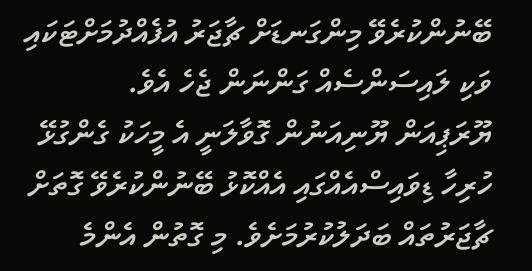ބޭނުންކުރެވޭ މިންގަނޑަށް ޗާޖަރު އުފެއްދުމަށްޓަކައި ވަކި ލައިސަންސެއް ގަންނަން ޖެހެ އެވެ.
ޔޫރަޕިއަން ޔޫނިއަނުން ގޮވާލަނީ އެ މީހަކު ގެންގުޅޭ ހުރިހާ ޑިވައިސްއެއްގައި އެއްކޮޅު ބޭނުންކުރެވޭ ގޮތަށް ޗާޖަރުތައް ބަދަލުކުރުމަށެވެ. މި ގޮތުން އެންމެ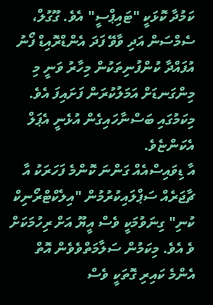ކަމުދާ ކޮޅަކީ "ޓައިޕްސީ" އެވެ. ގޫގުލް، ސެމްސަން އަދި ވާވޭ ފަދަ އެންޑްރޮއިޑް ފޯނު އުފައްދާ ކުންފުނިތަކުން މިހާރު ވަނީ މި މިންގަނޑަށް އަމަލުކުރަން ފަށައިފަ އެވެ. މިކަމުގައި ބަސްނާހައިގެން އުޅެނީ އެޕަލް އެކަންޏެވެ.
އާ ޑިވައިސްއެއް ގަންނަ ކޮންމެ ފަހަރަކު އާ ޗާޖަރެއް ސަޕްލައިކުރުމުން "އިލެކްޓްރޯނިކް ކުނި" ގިނަވުމަކީ ވެސް އީޔޫ އަށް ރިހުމަކަށް ވެ އެވެ. މިކަމުން ސަލާމަތްވެވެން އޮތް އެންމެ ކައިރި ގޮތަކީ ވެސް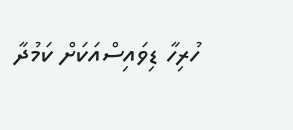ހުރިހާ ޑިވައިސްއަކަށް ކަމުދާ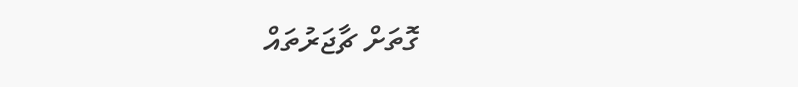ގޮތަށް ޗާޖަރުތައް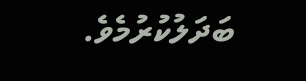ބަދަލުކުރުމެވެ.